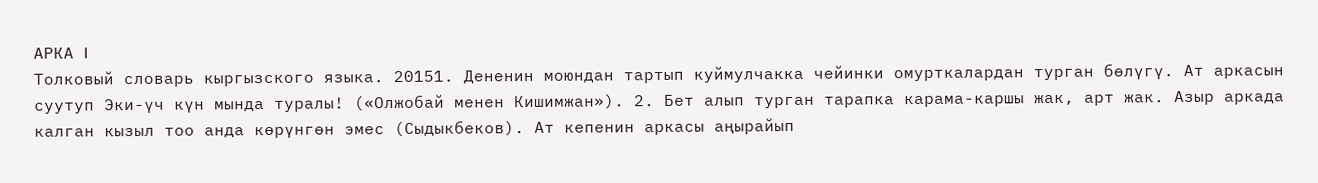АРКА I
Толковый словарь кыргызского языка. 20151. Дененин моюндан тартып куймулчакка чейинки омурткалардан турган бөлүгү. Ат аркасын суутуп Эки-үч күн мында туралы! («Олжобай менен Кишимжан»). 2. Бет алып турган тарапка карама-каршы жак, арт жак. Азыр аркада калган кызыл тоо анда көрүнгөн эмес (Сыдыкбеков). Ат кепенин аркасы аңырайып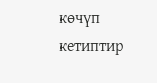көчүп кетиптир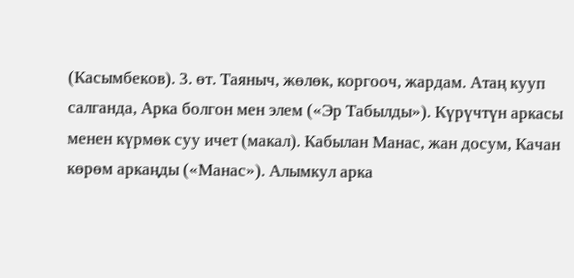(Касымбеков). 3. өт. Таяныч, жөлөк, коргооч, жардам. Атаң кууп салганда, Арка болгон мен элем («Эр Табылды»). Күрүчтүн аркасы менен күрмөк суу ичет (макал). Кабылан Манас, жан досум, Качан көрөм аркаңды («Манас»). Алымкул арка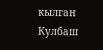кылган Кулбаш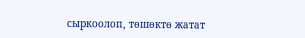сыркоолоп, төшөктө жатат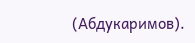(Абдукаримов).